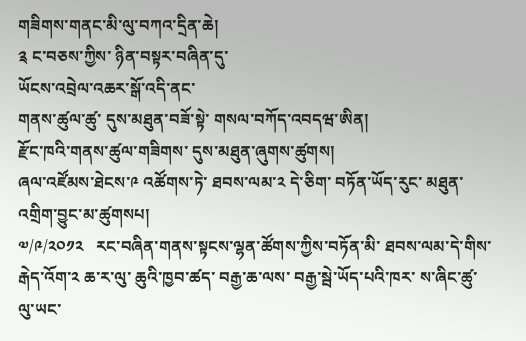གཟིགས་གནང་མི་ལུ་བཀའ་དྲིན་ཆེ།
༉ ང་བཅས་ཀྱིས་ ཉིན་བསྟར་བཞིན་དུ་
ཡོངས་འབྲེལ་འཆར་སྒོ་འདི་ནང་
གནས་ཚུལ་ཚུ་ དུས་མཐུན་བཟོ་སྟེ་ གསལ་བཀོད་འབདཝ་ཨིན།
རྫོང་ཁའི་གནས་ཚུལ་གཟིགས་ དུས་མཐུན་ཞུགས་ཚུགས།
ཞལ་འཛོམས་ཐེངས་༩ འཚོགས་ཏེ་ ཐབས་ལམ་༢ དེ་ཅིག་ བཏོན་ཡོད་རུང་ མཐུན་འགྲིག་བྱུང་མ་ཚུགསཔ།
༧/༩/༢༠༡༢   རང་བཞིན་གནས་སྟངས་ལྷན་ཚོགས་ཀྱིས་བཏོན་མི་ ཐབས་ལམ་དེ་གིས་ རྒེད་འོག་༢ ཆ་ར་ལུ་ ཆུའི་ཁྱབ་ཚད་ བརྒྱ་ཆ་ལས་ བརྒྱ་སྦེ་ཡོད་པའི་ཁར་ ས་ཞིང་ཚུ་ལུ་ཡང་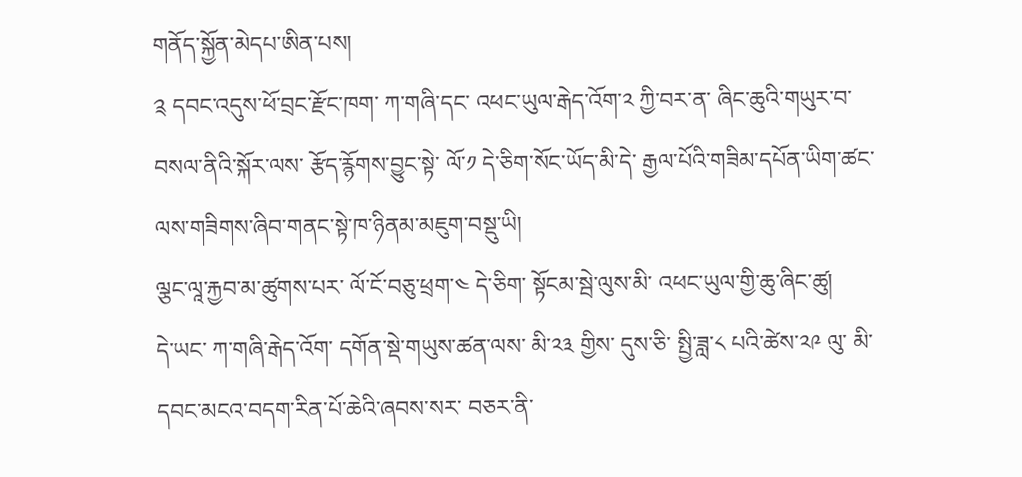གནོད་སྐྱོན་མེདཔ་ཨིན་པས།
༉ དབང་འདུས་ཕོ་བྲང་རྫོང་ཁག་ ཀ་གཞི་དང་ འཕང་ཡུལ་རྒེད་འོག་༢ ཀྱི་བར་ན་ ཞིང་ཆུའི་གཡུར་བ་ བསལ་ནིའི་སྐོར་ལས་ རྩོད་རྙོགས་བྱུང་སྟེ་ ལོ་༡ དེ་ཅིག་སོང་ཡོད་མི་དེ་ རྒྱལ་པོའི་གཟིམ་དཔོན་ཡིག་ཚང་ལས་གཟིགས་ཞིབ་གནང་སྟེ་ཁ་ཉིནམ་མཇུག་བསྡུ་ཡི།
ལྕང་ལཱ་རྐྱབ་མ་ཚུགས་པར་ ལོ་ངོ་བཅུ་ཕྲག་༤ དེ་ཅིག་ སྟོངམ་སྦེ་ལུས་མི་ འཕང་ཡུལ་གྱི་ཆུ་ཞིང་ཚུ།
དེ་ཡང་ ཀ་གཞི་རྒེད་འོག་ དགོན་སྡེ་གཡུས་ཚན་ལས་ མི་༢༣ གྱིས་ དུས་ཅི་ སྤྱི་ཟླ་༨ པའི་ཚེས་༢༩ ལུ་ མི་དབང་མངའ་བདག་རིན་པོ་ཆེའི་ཞབས་སར་ བཅར་ནི་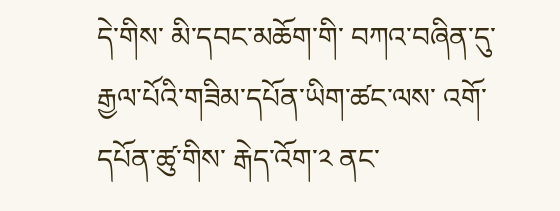དེ་གིས་ མི་དབང་མཆོག་གི་ བཀའ་བཞིན་དུ་ རྒྱལ་པོའི་གཟིམ་དཔོན་ཡིག་ཚང་ལས་ འགོ་དཔོན་ཚུ་གིས་ རྒེད་འོག་༢ ནང་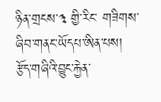ཉིན་གྲངས་༣ གྱི་རིང་ གཟིགས་ཞིབ་གནང་ཡོདཔ་ཨིན་པས།
རྩོད་གཞིའི་བྱུང་རྐྱེན་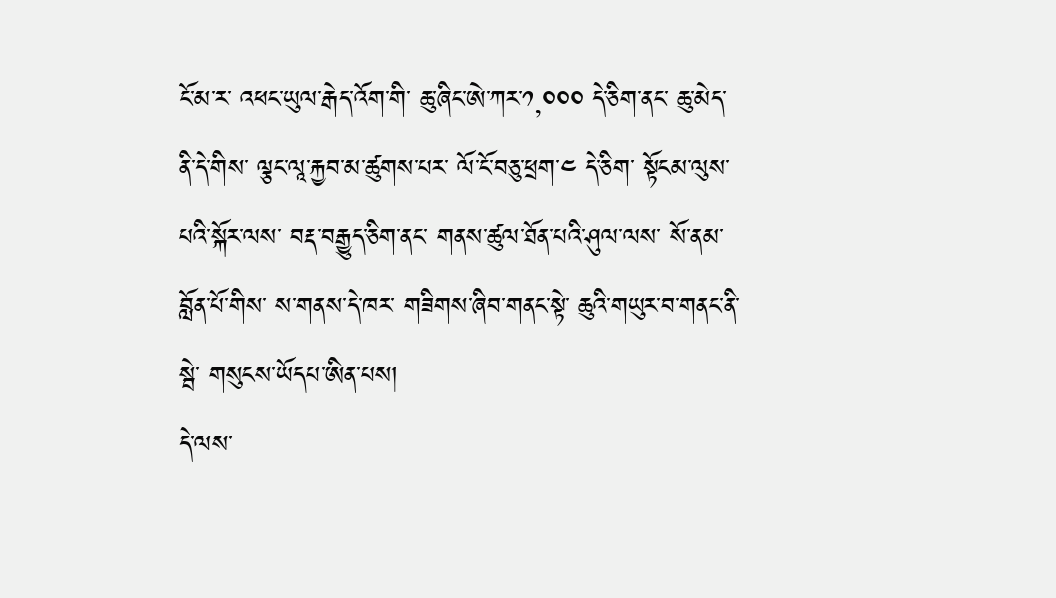ངོ་མ་ར་ འཕང་ཡུལ་རྒེད་འོག་གི་ ཆུ་ཞིང་ཨེ་ཀར་༡,༠༠༠ དེ་ཅིག་ནང་ ཆུ་མེད་ནི་དེ་གིས་ ལྕང་ལཱ་རྐྱབ་མ་ཚུགས་པར་ ལོ་ངོ་བཅུ་ཕྲག་༤ དེ་ཅིག་ སྟོངམ་ལུས་པའི་སྐོར་ལས་ བརྡ་བརྒྱུད་ཅིག་ནང་ གནས་ཚུལ་ཐོན་པའི་ཤུལ་ལས་ སོ་ནམ་བློན་པོ་གིས་ ས་གནས་དེ་ཁར་ གཟིགས་ཞིབ་གནང་སྟེ་ ཆུའི་གཡུར་བ་གནང་ནི་སྦེ་ གསུངས་ཡོདཔ་ཨིན་པས།
དེ་ལས་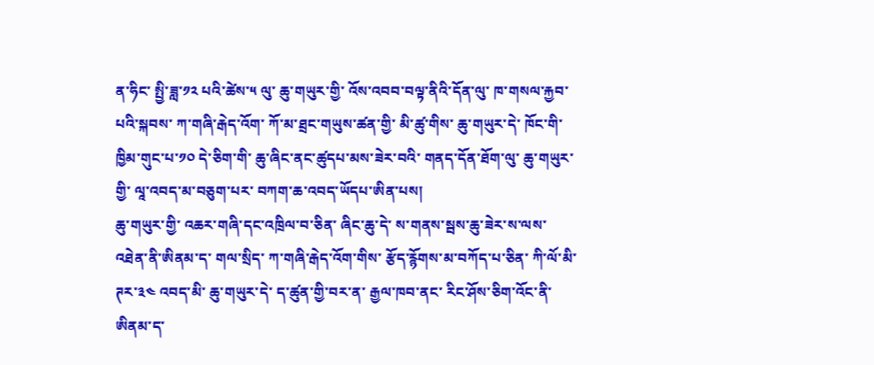ན་ཧིང་ སྤྱི་ཟླ་༡༢ པའི་ཚེས་༥ ལུ་ ཆུ་གཡུར་གྱི་ འོས་འབབ་བལྟ་ནིའི་དོན་ལུ་ ཁ་གསལ་རྐྱབ་པའི་སྐབས་ ཀ་གཞི་རྒེད་འོག་ ཀོ་མ་ཐྲང་གཡུས་ཚན་གྱི་ མི་ཚུ་གིས་ ཆུ་གཡུར་དེ་ ཁོང་གི་ཁྱིམ་གུང་པ་༡༠ དེ་ཅིག་གི་ ཆུ་ཞིང་ནང་ཚུདཔ་མས་ཟེར་བའི་ གནད་དོན་ཐོག་ལུ་ ཆུ་གཡུར་གྱི་ ལཱ་འབད་མ་བཅུག་པར་ བཀག་ཆ་འབད་ཡོདཔ་ཨིན་པས།
ཆུ་གཡུར་གྱི་ འཆར་གཞི་དང་འཁྲིལ་བ་ཅིན་ ཞིང་ཆུ་དེ་ ས་གནས་སྦས་ཆུ་ཟེར་ས་ལས་ འཐེན་ནི་ཨིནམ་ད་ གལ་སྲིད་ ཀ་གཞི་རྒེད་འོག་གིས་ རྩོད་རྙོགས་མ་བཀོད་པ་ཅིན་ ཀི་ལོ་མི་ཊར་༣༤ འབད་མི་ ཆུ་གཡུར་དེ་ ད་ཚུན་གྱི་བར་ན་ རྒྱལ་ཁབ་ནང་ རིང་ཤོས་ཅིག་འོང་ནི་ཨིནམ་ད་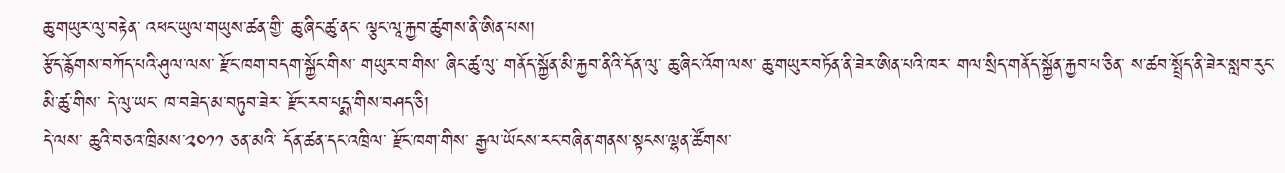ཆུ་གཡུར་ལུ་བརྟེན་ འཕང་ཡུལ་གཡུས་ཚན་གྱི་ ཆུ་ཞིང་ཚུ་ནང་ ལྕང་ལཱ་རྐྱབ་ཚུགས་ནི་ཨིན་པས།
རྩོད་རྙོགས་བཀོད་པའི་ཤུལ་ལས་ རྫོང་ཁག་བདག་སྐྱོང་གིས་ གཡུར་བ་གིས་ ཞིང་ཚུ་ལུ་ གནོད་སྐྱོན་མི་རྐྱབ་ནིའི་དོན་ལུ་ ཆུ་ཞིང་འོག་ལས་ ཆུ་གཡུར་བཏོན་ནི་ཟེར་ཨིན་པའི་ཁར་ གལ་སྲིད་གནོད་སྐྱོན་རྐྱབ་པ་ཅིན་ ས་ཚབ་སྤྲོད་ནི་ཟེར་སླབ་རུང་ མི་ཚུ་གིས་ དེ་ལུ་ཡང་ ཁ་བཟེད་མ་བཏུབ་ཟེར་ རྫོང་རབ་པདྨ་གིས་བཤད་ཅི།
དེ་ལས་ ཆུའི་བཅའ་ཁྲིམས་༢༠༡༡ ཅན་མའི་ དོན་ཚན་དང་འཁྲིལ་ རྫོང་ཁག་གིས་ རྒྱལ་ཡོངས་རང་བཞིན་གནས་སྟངས་ལྷན་ཚོགས་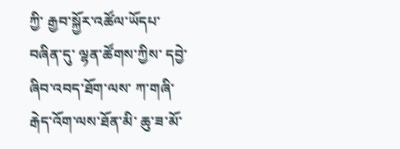ཀྱི་ རྒྱབ་སྐྱོར་འཚོལ་ཡོདཔ་བཞིན་དུ་ ལྷན་ཚོགས་ཀྱིས་ དབྱེ་ཞིབ་འབད་ཐོག་ལས་ ཀ་གཞི་རྒེད་འོག་ལས་ཐོན་མི་ ཆུ་ཟ་མོ་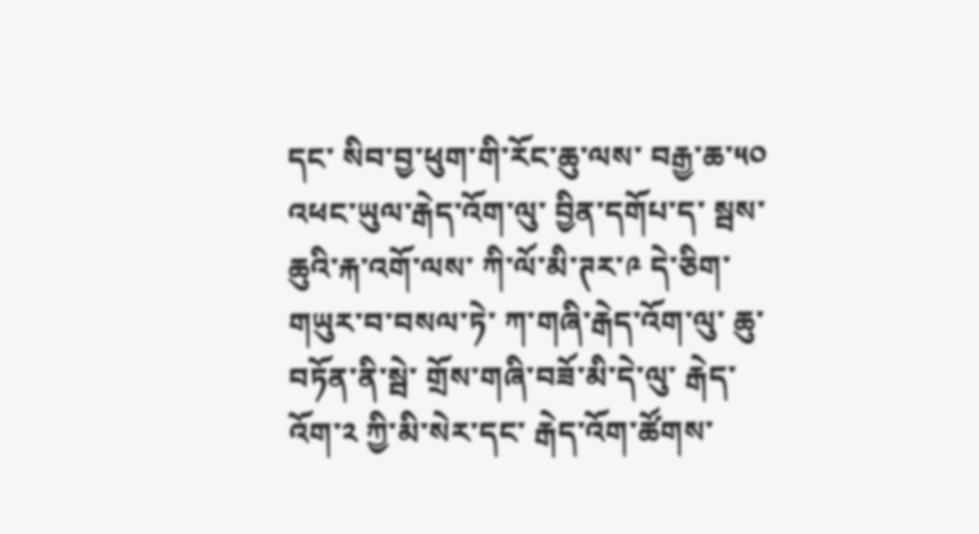དང་ སིབ་བྱ་ཕུག་གི་རོང་ཆུ་ལས་ བརྒྱ་ཆ་༥༠ འཕང་ཡུལ་རྒེད་འོག་ལུ་ བྱིན་དགོཔ་ད་ སྦས་ཆུའི་རྐ་འགོ་ལས་ ཀི་ལོ་མི་ཊར་༩ དེ་ཅིག་གཡུར་བ་བསལ་ཏེ་ ཀ་གཞི་རྒེད་འོག་ལུ་ ཆུ་བཏོན་ནི་སྦེ་ གྲོས་གཞི་བཟོ་མི་དེ་ལུ་ རྒེད་འོག་༢ ཀྱི་མི་སེར་དང་ རྒེད་འོག་ཚོགས་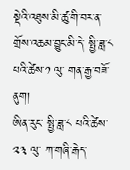སྡེའི་འཐུས་མི་ཚུ་གི་བར་ན་ གྲོས་འཆམ་བྱུང་མི་དེ་ སྤྱི་ཟླ་༨ པའི་ཚེས་༡ ལུ་ གན་རྒྱ་བཟོ་ནུག།
ཨིན་རུང་ སྤྱི་ཟླ་༨ པའི་ཚེས་༢༣ ལུ་ ཀ་གཞི་རྒེད་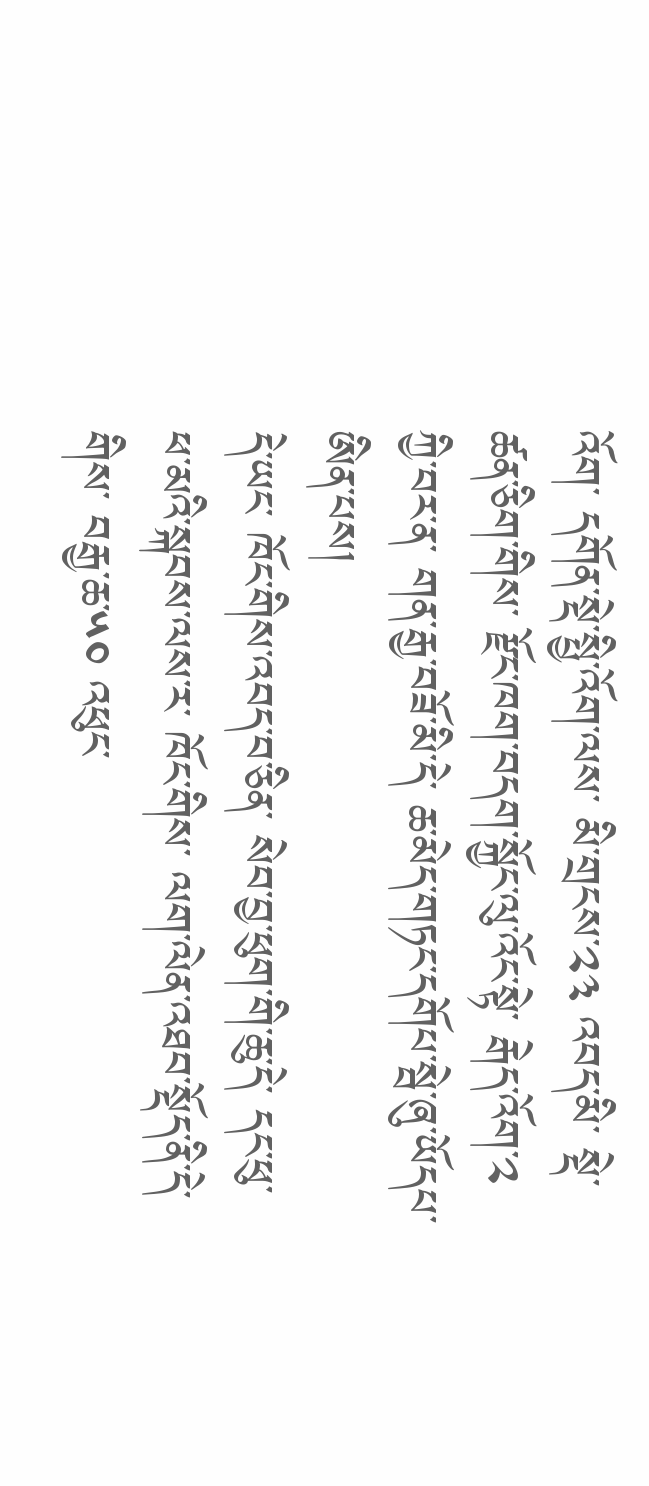འོག་ དགོན་སྡེ་སྤྱི་འོག་ལས་ མི་གྲངས་༢༣ འབད་མི་ སྡེ་ཚན་ཅིག་གིས་ རྫོང་ཁག་བདག་སྐྱོང་ལུ་འོང་སྟེ་ རྒེད་འོག་༢ ཀྱི་བར་ན་ གན་རྒྱ་བཟོ་མི་དེ་ ཆ་མེད་གཏང་དགོཔ་སྦེ་ཞུ་ཡོདཔ་ཨིན་པས།
དེ་ཡང་ ཁོང་གིས་འབད་བ་ཅིན་ སེབ་བྱ་ཕུག་གི་ཆུ་དེ་ དང་ཕུ་ ཕ་མའི་སྐབས་ལས་ར་ ཁོང་གིས་ ལག་ལེན་འཐབ་སྡོད་ནི་དེ་གིས་ བརྒྱ་ཆ་༥༠ འཕུང་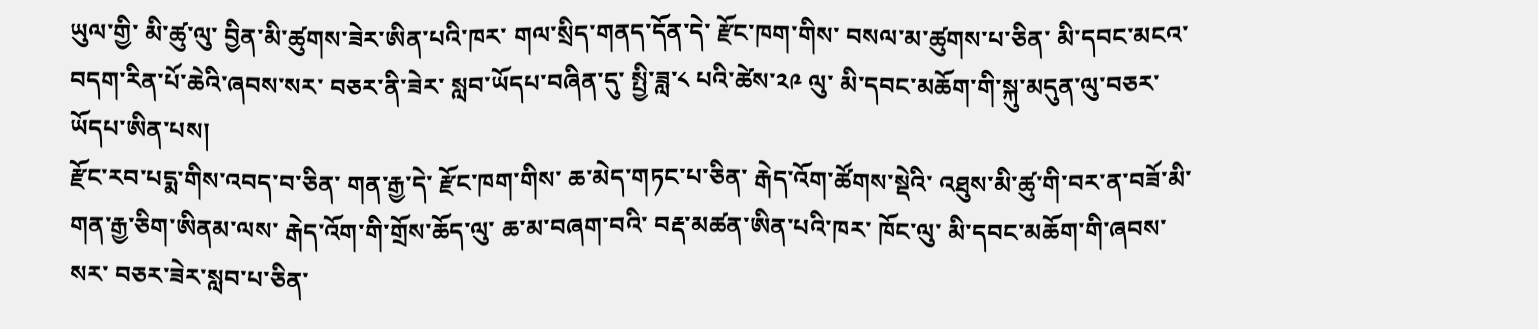ཡུལ་གྱི་ མི་ཚུ་ལུ་ བྱིན་མི་ཚུགས་ཟེར་ཨིན་པའི་ཁར་ གལ་སྲིད་གནད་དོན་དེ་ རྫོང་ཁག་གིས་ བསལ་མ་ཚུགས་པ་ཅིན་ མི་དབང་མངའ་བདག་རིན་པོ་ཆེའི་ཞབས་སར་ བཅར་ནི་ཟེར་ སླབ་ཡོདཔ་བཞིན་དུ་ སྤྱི་ཟླ་༨ པའི་ཚེས་༢༩ ལུ་ མི་དབང་མཆོག་གི་སྐུ་མདུན་ལུ་བཅར་ཡོདཔ་ཨིན་པས།
རྫོང་རབ་པདྨ་གིས་འབད་བ་ཅིན་ གན་རྒྱ་དེ་ རྫོང་ཁག་གིས་ ཆ་མེད་གཏང་པ་ཅིན་ རྒེད་འོག་ཚོགས་སྡེའི་ འཐུས་མི་ཚུ་གི་བར་ན་བཟོ་མི་ གན་རྒྱ་ཅིག་ཨིནམ་ལས་ རྒེད་འོག་གི་གྲོས་ཆོད་ལུ་ ཆ་མ་བཞག་བའི་ བརྡ་མཚན་ཨིན་པའི་ཁར་ ཁོང་ལུ་ མི་དབང་མཆོག་གི་ཞབས་སར་ བཅར་ཟེར་སླབ་པ་ཅིན་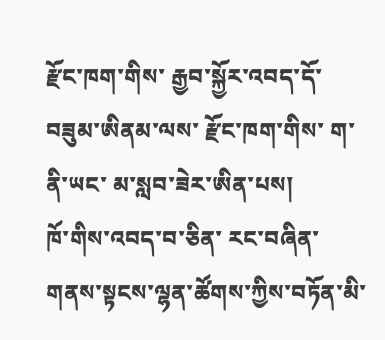རྫོང་ཁག་གིས་ རྒྱབ་སྐྱོར་འབད་དོ་བཟུམ་ཨིནམ་ལས་ རྫོང་ཁག་གིས་ ག་ནི་ཡང་ མ་སླབ་ཟེར་ཨིན་པས།
ཁོ་གིས་འབད་བ་ཅིན་ རང་བཞིན་གནས་སྟངས་ལྷན་ཚོགས་ཀྱིས་བཏོན་མི་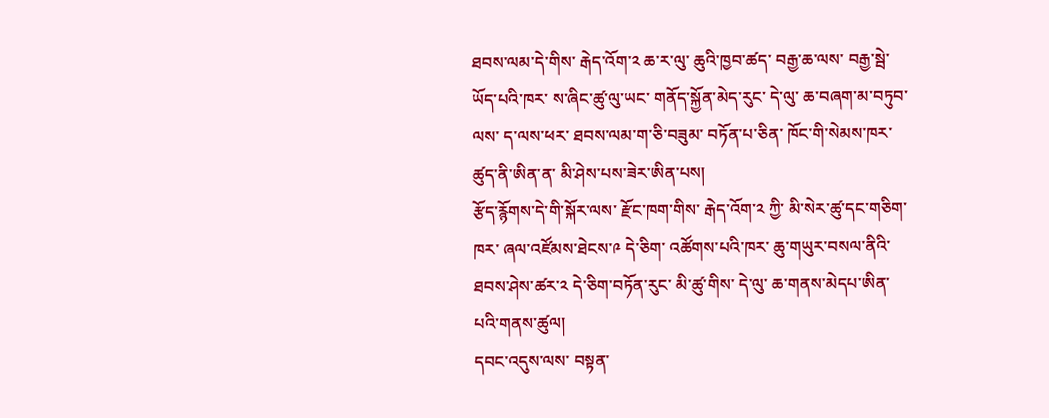ཐབས་ལམ་དེ་གིས་ རྒེད་འོག་༢ ཆ་ར་ལུ་ ཆུའི་ཁྱབ་ཚད་ བརྒྱ་ཆ་ལས་ བརྒྱ་སྦེ་ཡོད་པའི་ཁར་ ས་ཞིང་ཚུ་ལུ་ཡང་ གནོད་སྐྱོན་མེད་རུང་ དེ་ལུ་ ཆ་བཞག་མ་བཏུབ་ལས་ ད་ལས་ཕར་ ཐབས་ལམ་ག་ཅི་བཟུམ་ བཏོན་པ་ཅིན་ ཁོང་གི་སེམས་ཁར་ ཚུད་ནི་ཨིན་ན་ མི་ཤེས་པས་ཟེར་ཨིན་པས།
རྩོད་རྙོགས་དེ་གི་སྐོར་ལས་ རྫོང་ཁག་གིས་ རྒེད་འོག་༢ ཀྱི་ མི་སེར་ཚུ་དང་གཅིག་ཁར་ ཞལ་འཛོམས་ཐེངས་༩ དེ་ཅིག་ འཚོགས་པའི་ཁར་ ཆུ་གཡུར་བསལ་ནིའི་ ཐབས་ཤེས་ཚར་༢ དེ་ཅིག་བཏོན་རུང་ མི་ཚུ་གིས་ དེ་ལུ་ ཆ་གནས་མེདཔ་ཨིན་པའི་གནས་ཚུལ།
དབང་འདུས་ལས་ བསྟན་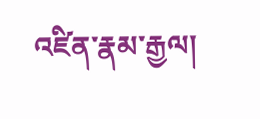འཛིན་རྣམ་རྒྱལ།